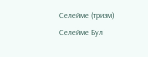Селейме (тризм)
Селейме Бул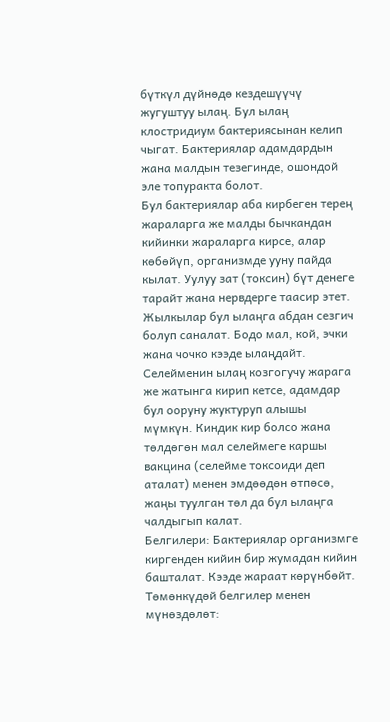бүткүл дүйнөдө кездешүүчү жугуштуу ылаң. Бул ылаң клостридиум бактериясынан келип чыгат. Бактериялар адамдардын жана малдын тезегинде, ошондой эле топуракта болот.
Бул бактериялар аба кирбеген терең жараларга же малды бычкандан кийинки жараларга кирсе, алар көбөйүп, организмде ууну пайда кылат. Уулуу зат (токсин) бүт денеге тарайт жана нервдерге таасир этет.
Жылкылар бул ылаңга абдан сезгич болуп саналат. Бодо мал, кой, эчки жана чочко кээде ылаңдайт. Селейменин ылаң козгогучу жарага же жатынга кирип кетсе, адамдар бул ооруну жуктуруп алышы мүмкүн. Киндик кир болсо жана төлдөгөн мал селеймеге каршы вакцина (селейме токсоиди деп аталат) менен эмдөөдөн өтпөсө, жаңы туулган төл да бул ылаңга чалдыгып калат.
Белгилери: Бактериялар организмге киргенден кийин бир жумадан кийин башталат. Кээде жараат көрүнбөйт. Төмөнкүдөй белгилер менен мүнөздөлөт: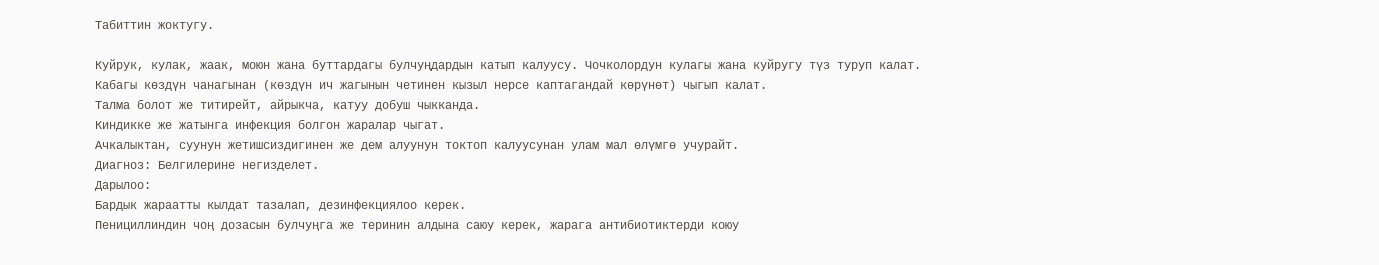Табиттин жоктугу.

Куйрук, кулак, жаак, моюн жана буттардагы булчуңдардын катып калуусу. Чочколордун кулагы жана куйругу түз туруп калат.
Кабагы көздүн чанагынан (көздүн ич жагынын четинен кызыл нерсе каптагандай көрүнөт) чыгып калат.
Талма болот же титирейт, айрыкча, катуу добуш чыкканда.
Киндикке же жатынга инфекция болгон жаралар чыгат.
Ачкалыктан, суунун жетишсиздигинен же дем алуунун токтоп калуусунан улам мал өлүмгө учурайт.
Диагноз: Белгилерине негизделет.
Дарылоо:
Бардык жараатты кылдат тазалап, дезинфекциялоо керек.
Пенициллиндин чоң дозасын булчуңга же теринин алдына саюу керек, жарага антибиотиктерди коюу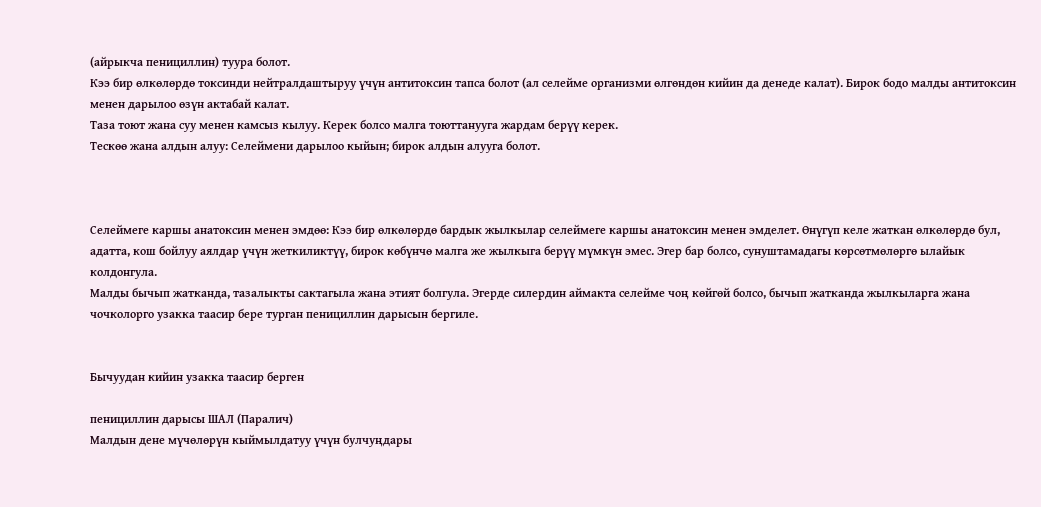(айрыкча пенициллин) туура болот.
Кээ бир өлкөлөрдө токсинди нейтралдаштыруу үчүн антитоксин тапса болот (ал селейме организми өлгөндөн кийин да денеде калат). Бирок бодо малды антитоксин менен дарылоо өзүн актабай калат.
Таза тоют жана суу менен камсыз кылуу. Керек болсо малга тоюттанууга жардам берүү керек.
Тескөө жана алдын алуу: Селеймени дарылоо кыйын; бирок алдын алууга болот.



Селеймеге каршы анатоксин менен эмдөө: Кээ бир өлкөлөрдө бардык жылкылар селеймеге каршы анатоксин менен эмделет. Өнүгүп келе жаткан өлкөлөрдө бул, адатта, кош бойлуу аялдар үчүн жеткиликтүү, бирок көбүнчө малга же жылкыга берүү мүмкүн эмес. Эгер бар болсо, сунуштамадагы көрсөтмөлөргө ылайык колдонгула.
Малды бычып жатканда, тазалыкты сактагыла жана этият болгула. Эгерде силердин аймакта селейме чоң көйгөй болсо, бычып жатканда жылкыларга жана чочколорго узакка таасир бере турган пенициллин дарысын бергиле.


Бычуудан кийин узакка таасир берген

пенициллин дарысы ШАЛ (Паралич)
Малдын дене мүчөлөрүн кыймылдатуу үчүн булчуңдары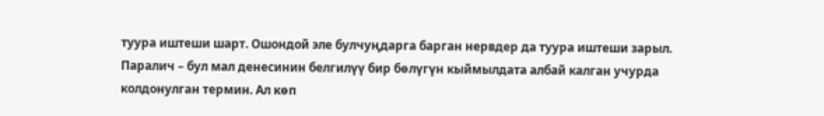туура иштеши шарт. Ошондой эле булчуңдарга барган нервдер да туура иштеши зарыл.
Паралич – бул мал денесинин белгилүү бир бөлүгүн кыймылдата албай калган учурда колдонулган термин. Ал көп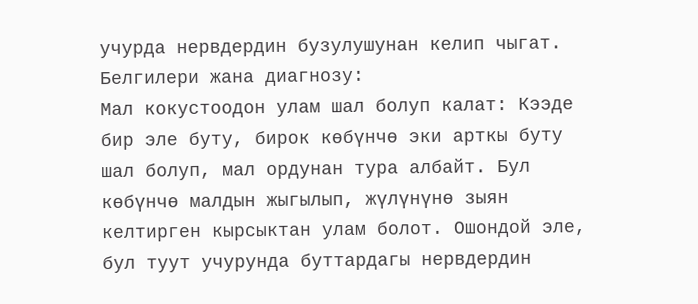учурда нервдердин бузулушунан келип чыгат.
Белгилери жана диагнозу:
Мал кокустоодон улам шал болуп калат: Кээде бир эле буту, бирок көбүнчө эки арткы буту шал болуп, мал ордунан тура албайт. Бул көбүнчө малдын жыгылып, жүлүнүнө зыян келтирген кырсыктан улам болот. Ошондой эле, бул туут учурунда буттардагы нервдердин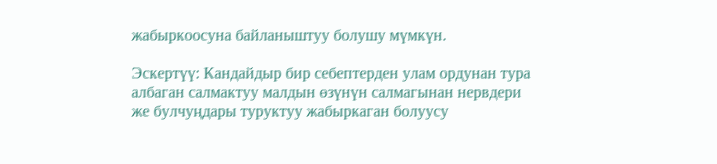жабыркоосуна байланыштуу болушу мүмкүн.

Эскертүү: Кандайдыр бир себептерден улам ордунан тура албаган салмактуу малдын өзүнүн салмагынан нервдери же булчуңдары туруктуу жабыркаган болуусу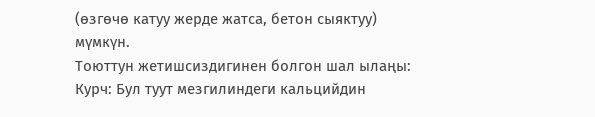(өзгөчө катуу жерде жатса, бетон сыяктуу) мүмкүн.
Тоюттун жетишсиздигинен болгон шал ылаңы:
Курч: Бул туут мезгилиндеги кальцийдин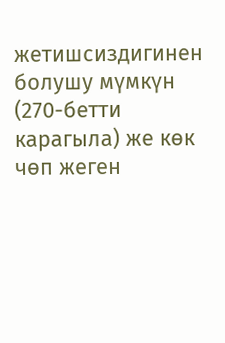жетишсиздигинен болушу мүмкүн (270-бетти карагыла) же көк чөп жеген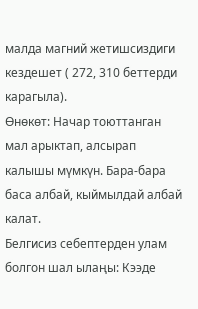малда магний жетишсиздиги кездешет ( 272, 310 беттерди карагыла).
Өнөкөт: Начар тоюттанган мал арыктап, алсырап калышы мүмкүн. Бара-бара баса албай, кыймылдай албай калат.
Белгисиз себептерден улам болгон шал ылаңы: Кээде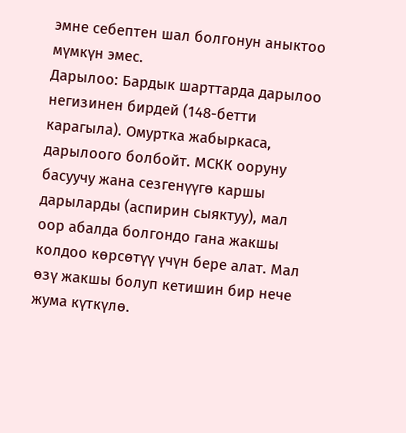эмне себептен шал болгонун аныктоо мүмкүн эмес.
Дарылоо: Бардык шарттарда дарылоо негизинен бирдей (148-бетти карагыла). Омуртка жабыркаса, дарылоого болбойт. МСКК ооруну басуучу жана сезгенүүгө каршы дарыларды (аспирин сыяктуу), мал оор абалда болгондо гана жакшы колдоо көрсөтүү үчүн бере алат. Мал өзү жакшы болуп кетишин бир нече жума күткүлө.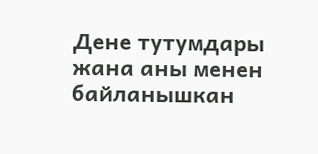Дене тутумдары жана аны менен байланышкан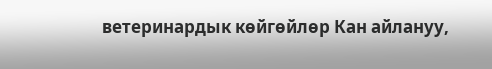ветеринардык көйгөйлөр Кан айлануу,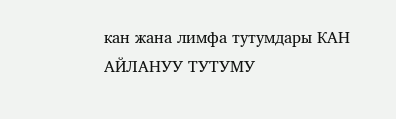кан жана лимфа тутумдары КАН АЙЛАНУУ ТУТУМУ